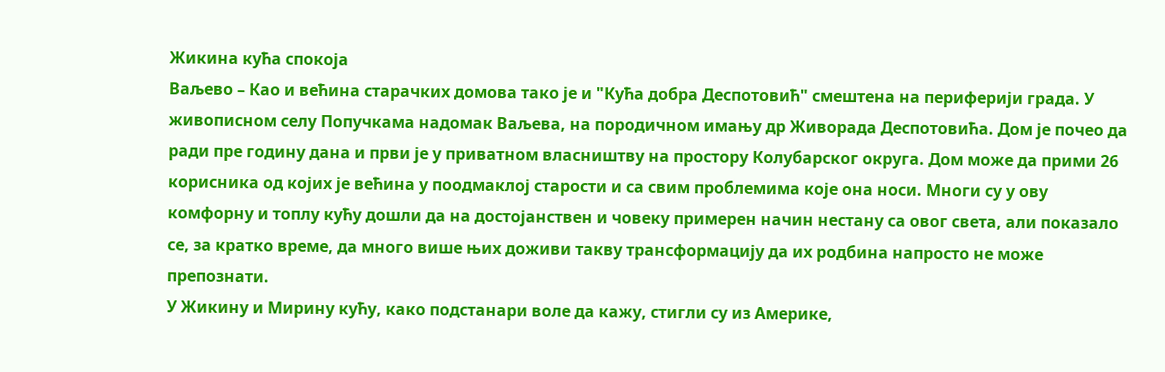Жикина кућа спокоја
Ваљево – Као и већина старачких домова тако је и "Кућа добра Деспотовић" смештена на периферији града. У живописном селу Попучкама надомак Ваљева, на породичном имању др Живорада Деспотовића. Дом је почео да ради пре годину дана и први је у приватном власништву на простору Колубарског округа. Дом може да прими 26 корисника од којих је већина у поодмаклој старости и са свим проблемима које она носи. Многи су у ову комфорну и топлу кућу дошли да на достојанствен и човеку примерен начин нестану са овог света, али показало се, за кратко време, да много више њих доживи такву трансформацију да их родбина напросто не може препознати.
У Жикину и Мирину кућу, како подстанари воле да кажу, стигли су из Америке,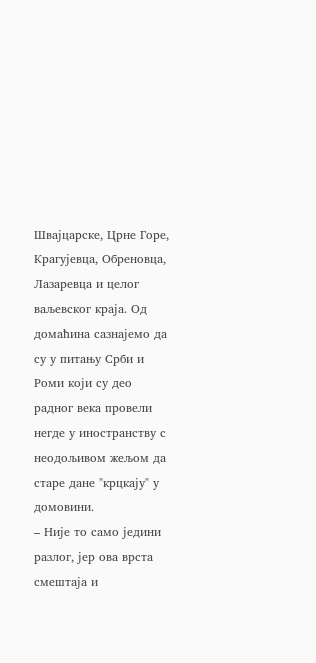Швајцарске, Црне Горе, Крагујевца, Обреновца, Лазаревца и целог ваљевског краја. Од домаћина сазнајемо да су у питању Срби и Роми који су део радног века провели негде у иностранству с неодољивом жељом да старе дане "крцкају" у домовини.
– Није то само једини разлог, јер ова врста смештаја и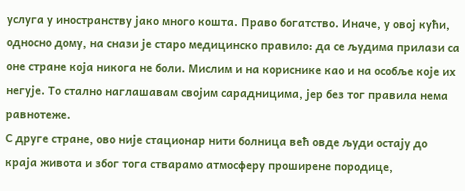услуга у иностранству јако много кошта. Право богатство. Иначе, у овој кући, односно дому, на снази је старо медицинско правило: да се људима прилази са оне стране која никога не боли. Мислим и на кориснике као и на особље које их негује. То стално наглашавам својим сарадницима, јер без тог правила нема равнотеже.
С друге стране, ово није стационар нити болница већ овде људи остају до краја живота и због тога стварамо атмосферу проширене породице,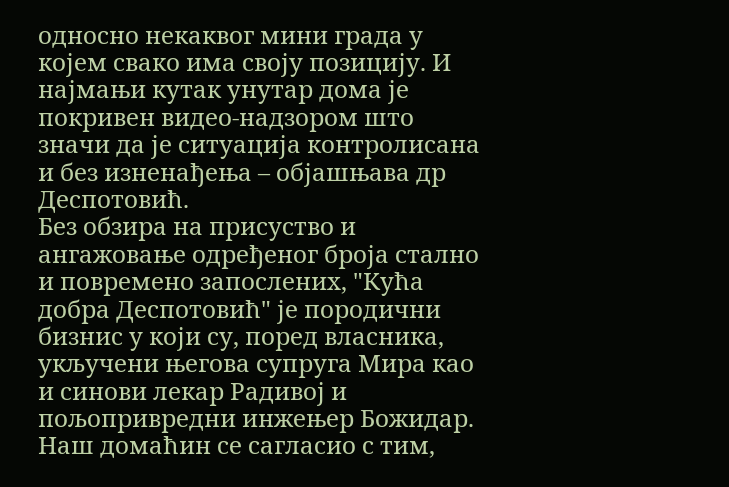односно некаквог мини града у којем свако има своју позицију. И најмањи кутак унутар дома је покривен видео-надзором што значи да је ситуација контролисана и без изненађења – објашњава др Деспотовић.
Без обзира на присуство и ангажовање одређеног броја стално и повремено запослених, "Кућа добра Деспотовић" је породични бизнис у који су, поред власника, укључени његова супруга Мира као и синови лекар Радивој и пољопривредни инжењер Божидар. Наш домаћин се сагласио с тим,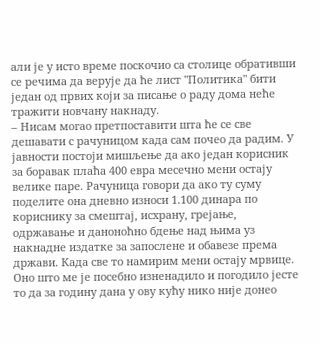али је у исто време поскочио са столице обративши се речима да верује да ће лист "Политика" бити један од првих који за писање о раду дома неће тражити новчану накнаду.
– Нисам могао претпоставити шта ће се све дешавати с рачуницом када сам почео да радим. У јавности постоји мишљење да ако један корисник за боравак плаћа 400 евра месечно мени остају велике паре. Рачуница говори да ако ту суму поделите она дневно износи 1.100 динара по кориснику за смештај, исхрану, грејање, одржавање и даноноћно бдење над њима уз накнадне издатке за запослене и обавезе према држави. Када све то намирим мени остају мрвице. Оно што ме је посебно изненадило и погодило јесте то да за годину дана у ову кућу нико није донео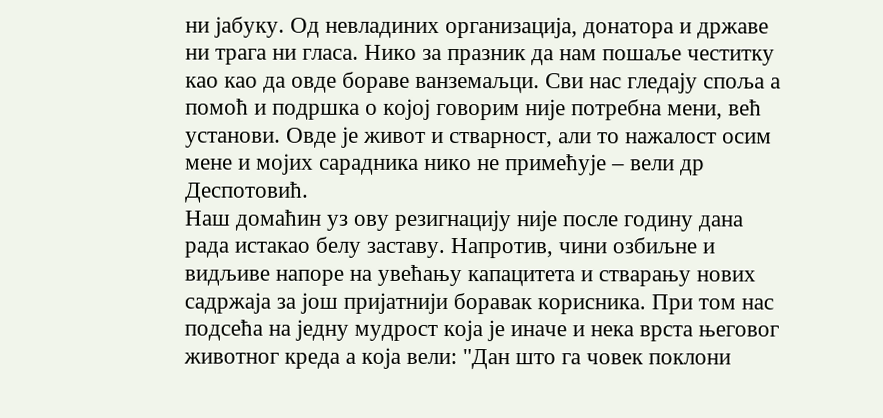ни јабуку. Од невладиних организација, донатора и државе ни трага ни гласа. Нико за празник да нам пошаље честитку као као да овде бораве ванземаљци. Сви нас гледају споља а помоћ и подршка о којој говорим није потребна мени, већ установи. Овде је живот и стварност, али то нажалост осим мене и мојих сарадника нико не примећује – вели др Деспотовић.
Наш домаћин уз ову резигнацију није после годину дана рада истакао белу заставу. Напротив, чини озбиљне и видљиве напоре на увећању капацитета и стварању нових садржаја за још пријатнији боравак корисника. При том нас подсећа на једну мудрост која је иначе и нека врста његовог животног креда а која вели: "Дан што га човек поклони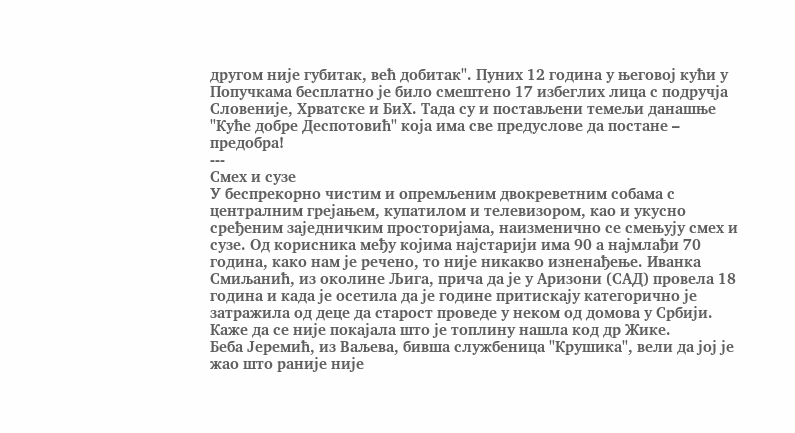другом није губитак, већ добитак". Пуних 12 година у његовој кући у Попучкама бесплатно је било смештено 17 избеглих лица с подручја Словеније, Хрватске и БиХ. Тада су и постављени темељи данашње "Куће добре Деспотовић" која има све предуслове да постане – предобра!
---
Смех и сузе
У беспрекорно чистим и опремљеним двокреветним собама с централним грејањем, купатилом и телевизором, као и укусно сређеним заједничким просторијама, наизменично се смењују смех и сузе. Од корисника међу којима најстарији има 90 а најмлађи 70 година, како нам је речено, то није никакво изненађење. Иванка Смиљанић, из околине Љига, прича да је у Аризони (САД) провела 18 година и када је осетила да је године притискају категорично је затражила од деце да старост проведе у неком од домова у Србији. Каже да се није покајала што је топлину нашла код др Жике.
Беба Јеремић, из Ваљева, бивша службеница "Крушика", вели да јој је жао што раније није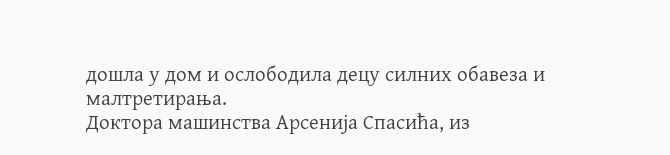дошла у дом и ослободила децу силних обавеза и малтретирања.
Доктора машинства Арсенија Спасића, из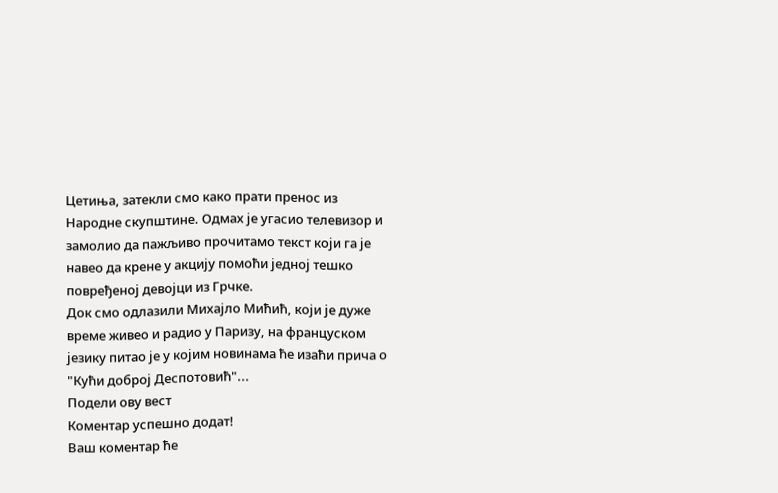Цетиња, затекли смо како прати пренос из Народне скупштине. Одмах је угасио телевизор и замолио да пажљиво прочитамо текст који га је навео да крене у акцију помоћи једној тешко повређеној девојци из Грчке.
Док смо одлазили Михајло Мићић, који је дуже време живео и радио у Паризу, на француском језику питао је у којим новинама ће изаћи прича о "Кући доброј Деспотовић"...
Подели ову вест
Комeнтар успeшно додат!
Ваш комeнтар ћe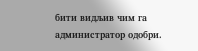бити видљив чим га администратор одобри.